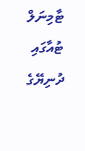ޓާމިނަލް ޓުއާގައި ދުނިޔޭގެ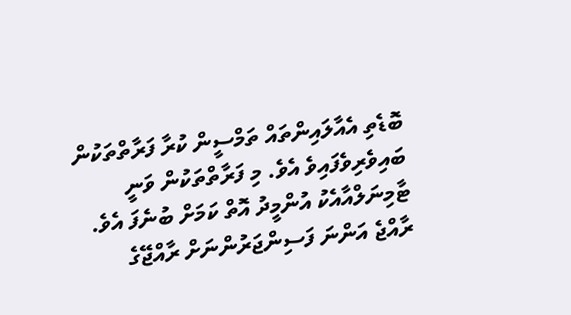ބޮޑެތި އެއާލައިންތައް ތަމްސީން ކުރާ ފަރާތްތަކުން ބައިވެރިވެފައިވެ އެވެ. މި ފަރާތްތަކުން ވަނީ ޓާމިނަލްއާއެކު އުންމީދު އޮތް ކަމަށް ބުނެފަ އެވެ.
ރާއްޖެ އަންނަ ފަސިންޖަރުންނަށް ރާއްޖޭގެ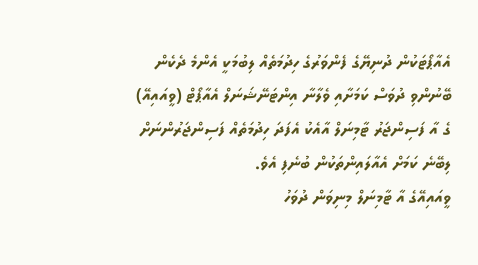އެއާޕޯޓަކުން ދުނިޔޭގެ ފެންވަރުގެ ހިދުމަތެއް ލިބުމަކީ އެންމެ ދެކެން ބޭނުންވި ދުވަސް ކަމަށާއި ވެލާނާ އިންޓަނޭޝަނަލް އެއާޕޯޓް (ވީއައިއޭ) ގެ އާ ފަސިންޖަރު ޓާމިނަލް އާއެކު އެފަދަ ހިދުމަތެއް ފަސިންޖަރުންނަށް ލިބޭނެ ކަމަށް އެއާލައިންތަކުން ބުނެފި އެވެ.
ވީއައިއޭގެ އާ ޓާމިނަލް މިނިވަން ދުވަހު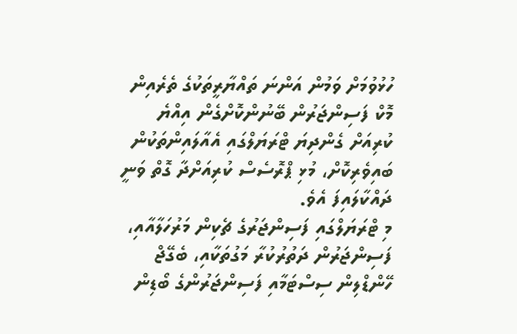ހުޅުވުމަށް ވަމުން އަންނަ ތައްޔާރީތަކުގެ ތެރެއިން މޮކް ފަސިންޖަރުން ބޭނުންކޮށްގެން އިއްޔެ ކުރިއަށް ގެންދިޔަ ޓްރަޔަލްގައި އެއާލައިންތަކުން ބައިވެރިކޮށް، މުޅި ޕްރޮސެސް ކުރިއަށްދާ ގޮތް ވަނީ ދައްކާލައިފަ އެވެ.
މި ޓްރަޔަލްގައި ފަސިންޖަރުގެ ޗެކިން މަރުހަލާއާއި، ފަސިންޖަރުން ދަތުރުކުރާ މަގުތަކާއި، ބެގޭޖް ހޭންޑްލިން ސިސްޓަމާއި ފަސިންޖަރުންގެ ބޯޑިން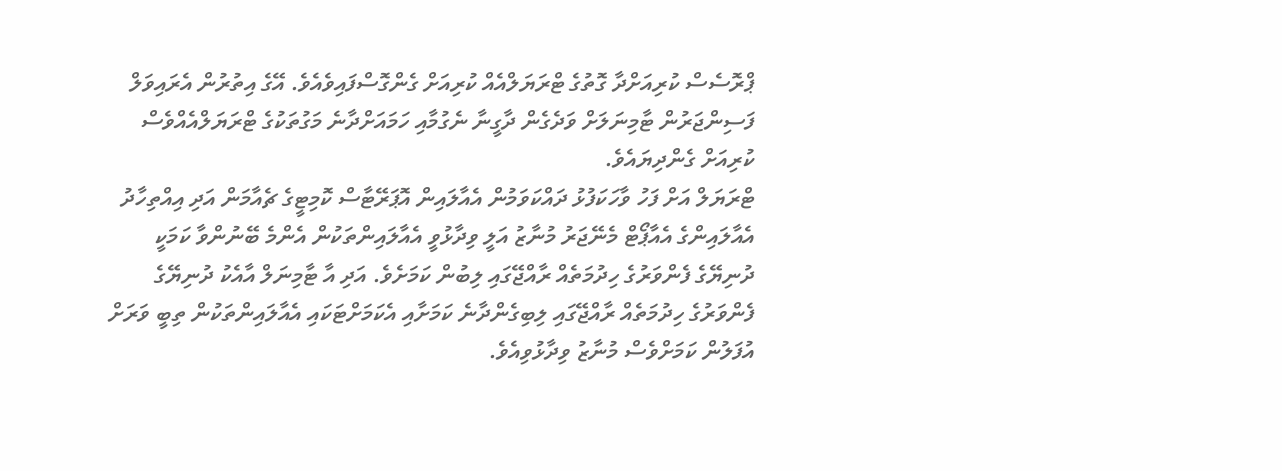ޕްރޮސެސް ކުރިއަށްދާ ގޮތުގެ ޓްރަޔަލްއެއް ކުރިއަށް ގެންގޮސްފައިވެއެވެ. އޭގެ އިތުރުން އެރައިވަލް ފަސިންޖަރުން ޓާމިނަލަށް ވަދެގެން ދާގީނާ ނެގުމާއި ހަމައަށްދާނެ މަގުތަކުގެ ޓްރަޔަލްއެއްވެސް ކުރިއަށް ގެންދިޔައެވެ.
ޓްރަޔަލް އަށް ފަހު ވާހަކަފުޅު ދައްކަވަމުން އެއާލައިން އޮޕަރޭޓާސް ކޮމިޓީގެ ޗެއާމަން އަދި އިއްތިހާދު އެއާލައިންގެ އެއާޕޯޓް މެނޭޖަރު މުނާޒު އަލީ ވިދާޅުވީ އެއާލައިންތަކުން އެންމެ ބޭނުންވާ ކަމަކީ ދުނިޔޭގެ ފެންވަރުގެ ހިދުމަތެއް ރާއްޖޭގައި ލިބުން ކަމަށެވެ. އަދި އާ ޓާމިނަލް އާއެކު ދުނިޔޭގެ ފެންވަރުގެ ހިދުމަތެއް ރާއްޖޭގައި ލިބިގެންދާނެ ކަމަށާއި އެކަމަށްޓަކައި އެއާލައިންތަކުން ތިބީ ވަރަށް އުފަލުން ކަމަށްވެސް މުނާޒު ވިދާޅުވިއެވެ.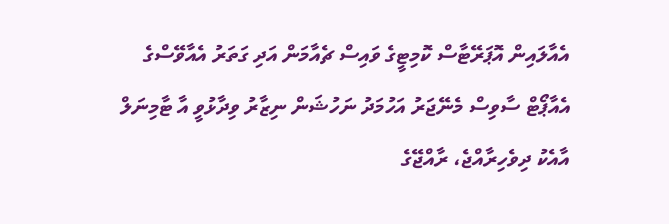އެއާލައިން އޮޕަރޭޓާސް ކޮމިޓީގެ ވައިސް ޗެއާމަން އަދި ގަތަރު އެއާވޭސްގެ އެއާޕޯޓް ސާވިސް މެނޭޖަރު އަހުމަދު ނަހުޝަން ނިޒާރު ވިދާޅުވީ އާ ޓާމިނަލް އާއެކު ދިވެހިރާއްޖެ، ރާއްޖޭގެ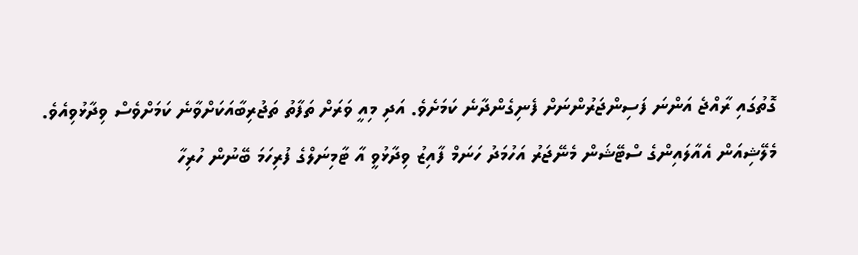ގޮތުގައި ރާއްޖެ އަންނަ ފަސިންޖަރުންނަށް ފެނިގެންދާނެ ކަމަށެވެ. އަދި މިއީ ވަރަށް ތަފާތު ތަޖުރިބާއަކަށްވާނެ ކަމަށްވެސް ވިދާޅުވިއެވެ.
މެލޭޝިއަން އެއާލައިންގެ ސްޓޭޝަން މެނޭޖަރު އަހުމަދު ހަނަމް ފާއިޒު ވިދާޅުވީ އާ ޓާމިނަލްގެ ފުރިހަމަ ބޭނުން ހުރިހާ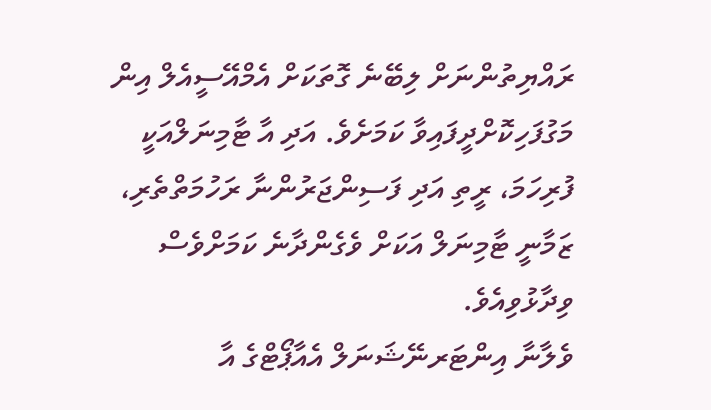ރައްޔިތުންނަށް ލިބޭނެ ގޮތަކަށް އެމްއޭސީއެލް އިން މަގުފަހިކޮށްދީފައިވާ ކަމަށެވެ. އަދި އާ ޓާމިނަލްއަކީ ފުރިހަމަ، ރީތި އަދި ފަސިންޖަރުންނާ ރަހުމަތްތެރި، ޒަމާނީ ޓާމިނަލް އަކަށް ވެގެންދާނެ ކަމަށްވެސް ވިދާޅުވިއެވެ.
ވެލާނާ އިންޓަރނޭޝަނަލް އެއާޕޯޓްގެ އާ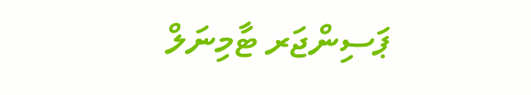ޕަސިންޖަރ ޓާމިނަލް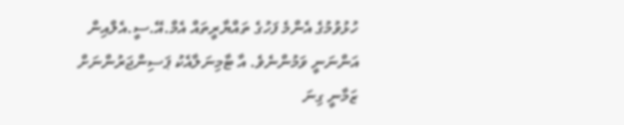ހުޅުވުމުގެ އެންމެ ފަހުގެ ތައްޔާރީތައް އެމް.އޭ.ސީ.އެލްއިން އަންނަނީ ވަމުންނެވެ. އާ ޓާމިނަލާއެކު ޕަސިންޖަރުންނަށް ޒަމާނީ ގިނަ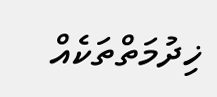ޚިދުމަތްތަކެއް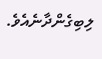ލިބިގެންދާނެއެވެ.